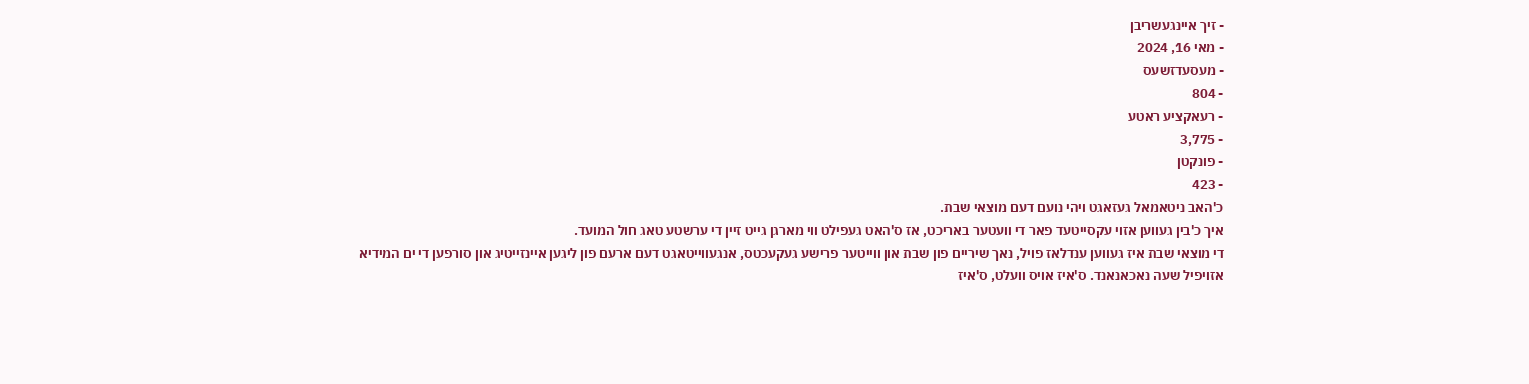- זיך איינגעשריבן
- מאי 16, 2024
- מעסעדזשעס
- 804
- רעאקציע ראטע
- 3,775
- פונקטן
- 423
כ'האב ניטאמאל געזאגט ויהי נועם דעם מוצאי שבת.
איך כ'בין געווען אזוי עקסייטעד פאר די וועטער באריכט, אז ס'האט געפילט ווי מארגן גייט זיין די ערשטע טאג חול המועד.
די מוצאי שבת איז געווען ענדלאז פויל, נאך שיריים פון שבת און ווייטער פרישע געקעכטס, אנגעווייטאגט דעם ארעם פון ליגען איינזייטיג און סורפען די ים המידיא אזויפיל שעה נאכאנאנד. ס'איז אויס וועלט, ס'איז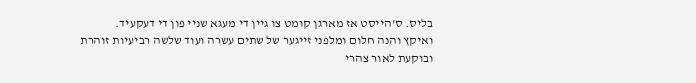בליס. ס'הייסט אז מארגן קומט צו גיין די מעגא שניי פון די דעקעיד.
ואיקץ והנה חלום ומלפני זייגער של שתים עשרה ועוד שלשה רביעיות זוהרת ובוקעת לאור צהרי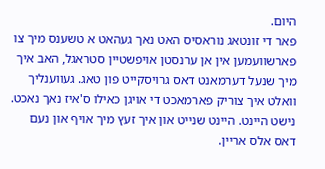היום.
פאר די זונטאג נוראסיס האט נאך געהאט א טשענס מיך צו פארשוועמען אין אן ערנסטן אויפשטיין סטראגל, האב איך מיך שנעל דערמאנט דאס גרויסקייט פון טאג. געווענליך וואלט איך צוריק פארמאכט די אויגן כאילו ס'איז נאך נאכט.
נישט היינט. היינט שנייט און איך זעץ מיך אויף און נעם דאס אלס אריין.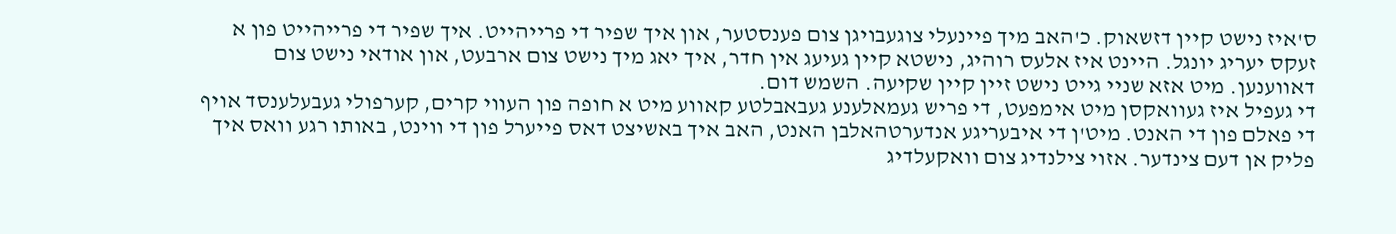ס'איז נישט קיין דזשאוק. כ'האב מיך פיינעלי צוגעבויגן צום פענסטער, און איך שפיר די פרייהייט. איך שפיר די פרייהייט פון א זעקס יעריג יונגל. היינט איז אלעס רוהיג, נישטא קיין געיעג אין חדר, איך יאג מיך נישט צום ארבעט, און אודאי נישט צום דאווענען. מיט אזא שניי גייט נישט זיין קיין שקיעה. השמש דום.
די געפיל איז געוואקסן מיט אימפעט, די פריש געמאלענע געבאבלטע קאווע מיט א חופה פון העווי קרים, קערפולי געבעלענסד אויף די פאלם פון די האנט. מיט'ן די איבעריגע אנדערטהאלבן האנט, האב איך באשיצט דאס פייערל פון די ווינט, באותו רגע וואס איך פליק אן דעם צינדער. אזוי צילנדיג צום וואקעלדיג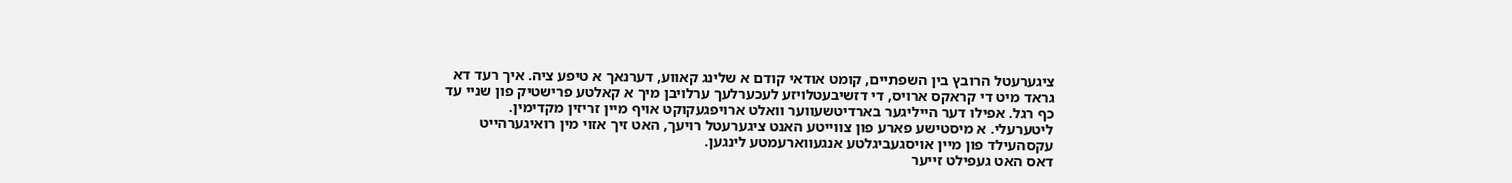ציגערעטל הרובץ בין השפתיים, קומט אודאי קודם א שלינג קאווע, דערנאך א טיפע ציה. איך רעד דא גראד מיט די קראקס ארויס, די דזשיבעטלויזע לעכערלעך ערלויבן מיך א קאלטע פרישטיק פון שניי עד כף רגל. אפילו דער הייליגער בארדיטשעווער וואלט ארויפגעקוקט אויף מיין זריזין מקדימין.
ליטערעלי. א מיסטישע פארע פון צווייטע האנט ציגערעטל רויעך, האט זיך אזוי מין רואיגערהייט עקסהעילד פון מיין אויסגעביגלטע אנגעווארעמטע לינגען.
דאס האט געפילט זייער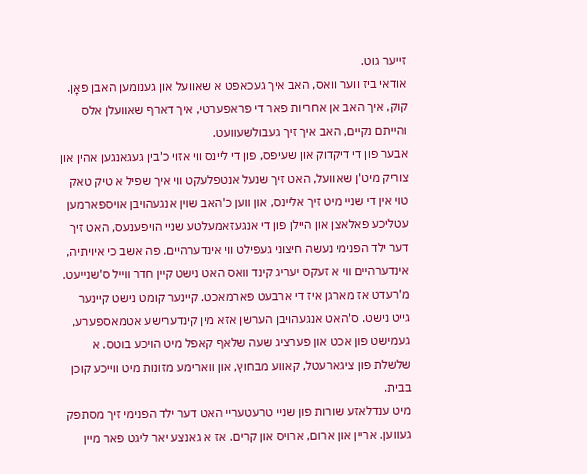זייער גוט.
אודאי ביז ווער וואס, האב איך געכאפט א שאוועל און גענומען האבן פאָן. קוק, איך האב אן אחריות פאר די פראפערטי, איך דארף שאוועלן אלס והייתם נקיים, האב איך זיך געבולשעוועט.
אבער פון די דיקדוק און שעיפס, פון די ליינס ווי אזוי כ'בין געגאנגען אהין און צוריק מיט'ן שאוועל, האט זיך שנעל אנטפלעקט ווי איך שפיל א טיק טאק טוי אין די שניי מיט זיך אליינס, און ווען כ'האב שוין אנגעהויבן אויספארמען עטליכע פאלאצן און היילן פון די אנגעזאמעלטע שניי הויפענעס, האט זיך דער ילד הפנימי נעשה חיצוני געפילט ווי אינדערהיים. פה אשב כי איויתיה, אינדערהיים ווי א זעקס יעריג קינד וואס האט נישט קיין חדר ווייל ס'שנייעט.
מ'רעדט אז מארגן איז די ארבעט פארמאכט. קיינער קומט נישט קיינער גייט נישט. ס'האט אנגעהויבן הערשן אזא מין קינדערישע אטמאספערע, געמישט פון אכט און פערציג שעה שלאף קאפל מיט הויכע בוטס. א שלשלת פון ציגארעטל, קאווע מבחוץ, און ווארימע מזונות מיט ווייכע קוכן בבית.
מיט ענדלאזע שורות פון שניי טרעטעריי האט דער ילד הפנימי זיך מסתפק געווען. אריין און ארום, ארויס און קרים. אז א גאנצע יאר ליגט פאר מיין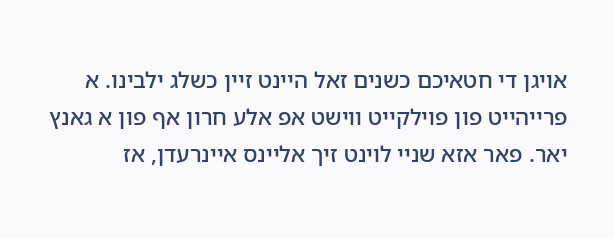אויגן די חטאיכם כשנים זאל היינט זיין כשלג ילבינו. א פרייהייט פון פוילקייט ווישט אפ אלע חרון אף פון א גאנץ יאר. פאר אזא שניי לוינט זיך אליינס איינרעדן, אז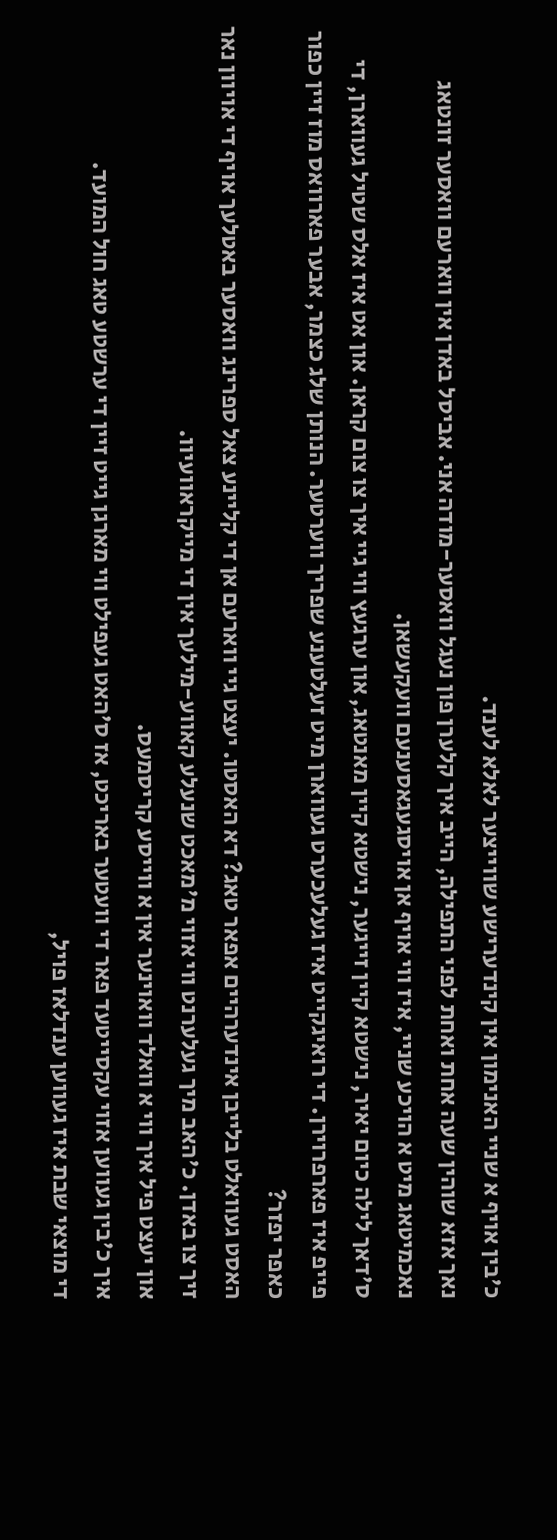כ'בין אויף א שניי האנימון אין קינדערישע שווייצער לאלא לענד.
נאך אזא שוהין שעה אחת ואחת לפני התפילה, הייב איך קלערן פון נעגל וואסער-מודה אני. אביסל באדן אין ווארעם וואסער זונטאג נאכמיטאג מיט א הויכע שניי, איז ווי אויף אן אויסגעגאסענעם וועקעשאן.
ס'דאך לילה כיום יאיר, נישטא קיין זייגער, נישטא קיין מאנטאג, און ערגעץ ווי גיי איך צו צום קראן. און אט איז אלס שטיל געווארן, די פייפ איז פארפרוירן. די רואיגקייט איז געלעכערט געווארן מיט זעלטענע שפריך ווערטער. הנותן שלג כצמר, אבער פארוואס מוז זיין כפור כאפר יפזר?
האסט געוואלט בלייבן אינדערהיים אפאר טאג? דא האסטו. יעצט גיי ווארעם אן די קליינע צאל ספרינג וואסער באטלעך אויף די אויוון נאר זיך צו באדן. כ'האב מיך געלערנט ווי אזוי מ'מאכט שנעלע קאווע-מילעך אין די מייקראוועיוו.
און יעצט פיל איך ווי א וואלד וואוינער אין א ווייסע קריסמעס.
איך כ'בין געווען אזוי עקסייטעד פאר די וועטער באריכט, אז ס'האט געפילט ווי מארגן גייט זיין די ערשטע טאג חול המועד.
די מוצאי שבת איז געווען ענדלאז פויל,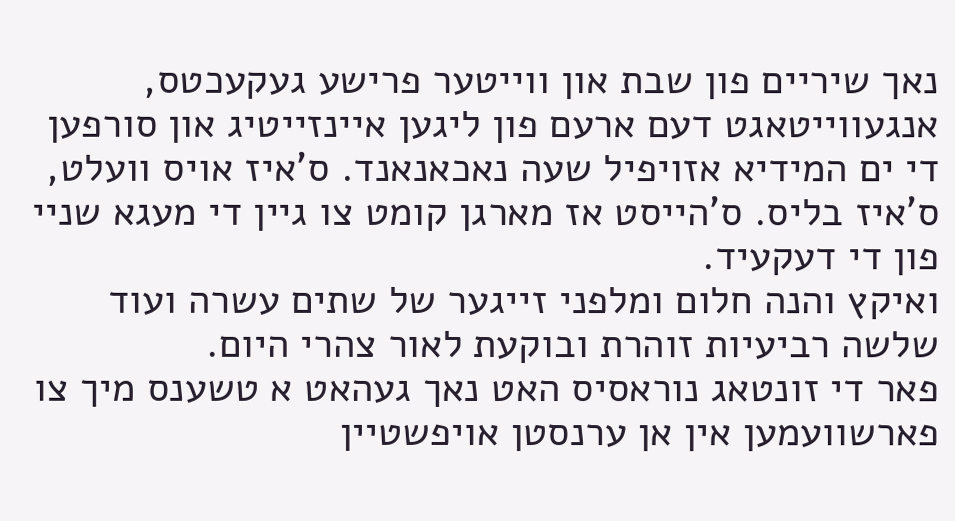נאך שיריים פון שבת און ווייטער פרישע געקעכטס, אנגעווייטאגט דעם ארעם פון ליגען איינזייטיג און סורפען די ים המידיא אזויפיל שעה נאכאנאנד. ס'איז אויס וועלט, ס'איז בליס. ס'הייסט אז מארגן קומט צו גיין די מעגא שניי פון די דעקעיד.
ואיקץ והנה חלום ומלפני זייגער של שתים עשרה ועוד שלשה רביעיות זוהרת ובוקעת לאור צהרי היום.
פאר די זונטאג נוראסיס האט נאך געהאט א טשענס מיך צו פארשוועמען אין אן ערנסטן אויפשטיין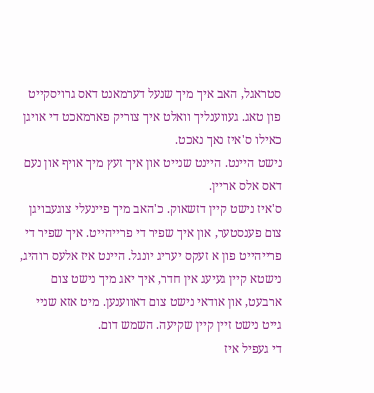סטראגל, האב איך מיך שנעל דערמאנט דאס גרויסקייט פון טאג. געווענליך וואלט איך צוריק פארמאכט די אויגן כאילו ס'איז נאך נאכט.
נישט היינט. היינט שנייט און איך זעץ מיך אויף און נעם דאס אלס אריין.
ס'איז נישט קיין דזשאוק. כ'האב מיך פיינעלי צוגעבויגן צום פענסטער, און איך שפיר די פרייהייט. איך שפיר די פרייהייט פון א זעקס יעריג יונגל. היינט איז אלעס רוהיג, נישטא קיין געיעג אין חדר, איך יאג מיך נישט צום ארבעט, און אודאי נישט צום דאווענען. מיט אזא שניי גייט נישט זיין קיין שקיעה. השמש דום.
די געפיל איז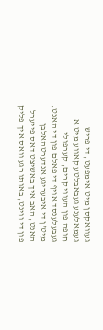געוואקסן מיט אימפעט, די פריש געמאלענע געבאבלטע קאווע מיט א חופה פון העווי קרים, קערפולי געבעלענסד אויף די פאלם פון די האנט. מיט'ן די איבעריגע אנדערטהאלבן האנט, האב איך באשיצט דאס פייערל פון די ווינט, באותו רגע וואס איך פליק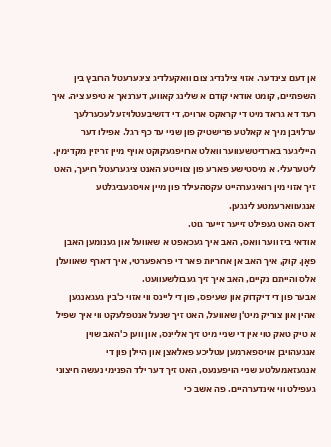אן דעם צינדער. אזוי צילנדיג צום וואקעלדיג ציגערעטל הרובץ בין השפתיים, קומט אודאי קודם א שלינג קאווע, דערנאך א טיפע ציה. איך רעד דא גראד מיט די קראקס ארויס, די דזשיבעטלויזע לעכערלעך ערלויבן מיך א קאלטע פרישטיק פון שניי עד כף רגל. אפילו דער הייליגער בארדיטשעווער וואלט ארויפגעקוקט אויף מיין זריזין מקדימין.
ליטערעלי. א מיסטישע פארע פון צווייטע האנט ציגערעטל רויעך, האט זיך אזוי מין רואיגערהייט עקסהעילד פון מיין אויסגעביגלטע אנגעווארעמטע לינגען.
דאס האט געפילט זייער זייער גוט.
אודאי ביז ווער וואס, האב איך געכאפט א שאוועל און גענומען האבן פאָן. קוק, איך האב אן אחריות פאר די פראפערטי, איך דארף שאוועלן אלס והייתם נקיים, האב איך זיך געבולשעוועט.
אבער פון די דיקדוק און שעיפס, פון די ליינס ווי אזוי כ'בין געגאנגען אהין און צוריק מיט'ן שאוועל, האט זיך שנעל אנטפלעקט ווי איך שפיל א טיק טאק טוי אין די שניי מיט זיך אליינס, און ווען כ'האב שוין אנגעהויבן אויספארמען עטליכע פאלאצן און היילן פון די אנגעזאמעלטע שניי הויפענעס, האט זיך דער ילד הפנימי נעשה חיצוני געפילט ווי אינדערהיים. פה אשב כי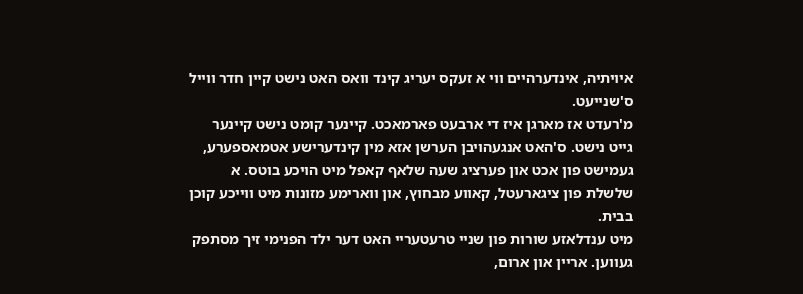איויתיה, אינדערהיים ווי א זעקס יעריג קינד וואס האט נישט קיין חדר ווייל ס'שנייעט.
מ'רעדט אז מארגן איז די ארבעט פארמאכט. קיינער קומט נישט קיינער גייט נישט. ס'האט אנגעהויבן הערשן אזא מין קינדערישע אטמאספערע, געמישט פון אכט און פערציג שעה שלאף קאפל מיט הויכע בוטס. א שלשלת פון ציגארעטל, קאווע מבחוץ, און ווארימע מזונות מיט ווייכע קוכן בבית.
מיט ענדלאזע שורות פון שניי טרעטעריי האט דער ילד הפנימי זיך מסתפק געווען. אריין און ארום,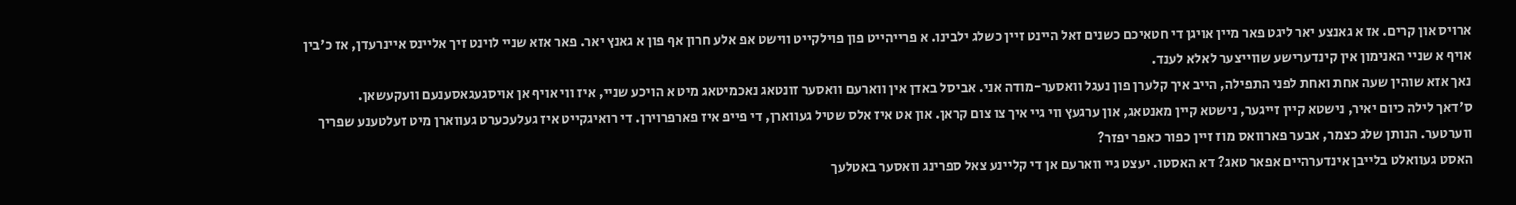ארויס און קרים. אז א גאנצע יאר ליגט פאר מיין אויגן די חטאיכם כשנים זאל היינט זיין כשלג ילבינו. א פרייהייט פון פוילקייט ווישט אפ אלע חרון אף פון א גאנץ יאר. פאר אזא שניי לוינט זיך אליינס איינרעדן, אז כ'בין אויף א שניי האנימון אין קינדערישע שווייצער לאלא לענד.
נאך אזא שוהין שעה אחת ואחת לפני התפילה, הייב איך קלערן פון נעגל וואסער-מודה אני. אביסל באדן אין ווארעם וואסער זונטאג נאכמיטאג מיט א הויכע שניי, איז ווי אויף אן אויסגעגאסענעם וועקעשאן.
ס'דאך לילה כיום יאיר, נישטא קיין זייגער, נישטא קיין מאנטאג, און ערגעץ ווי גיי איך צו צום קראן. און אט איז אלס שטיל געווארן, די פייפ איז פארפרוירן. די רואיגקייט איז געלעכערט געווארן מיט זעלטענע שפריך ווערטער. הנותן שלג כצמר, אבער פארוואס מוז זיין כפור כאפר יפזר?
האסט געוואלט בלייבן אינדערהיים אפאר טאג? דא האסטו. יעצט גיי ווארעם אן די קליינע צאל ספרינג וואסער באטלעך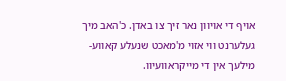אויף די אויוון נאר זיך צו באדן. כ'האב מיך געלערנט ווי אזוי מ'מאכט שנעלע קאווע-מילעך אין די מייקראוועיוו.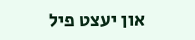און יעצט פיל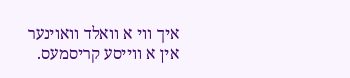איך ווי א וואלד וואוינער אין א ווייסע קריסמעס.